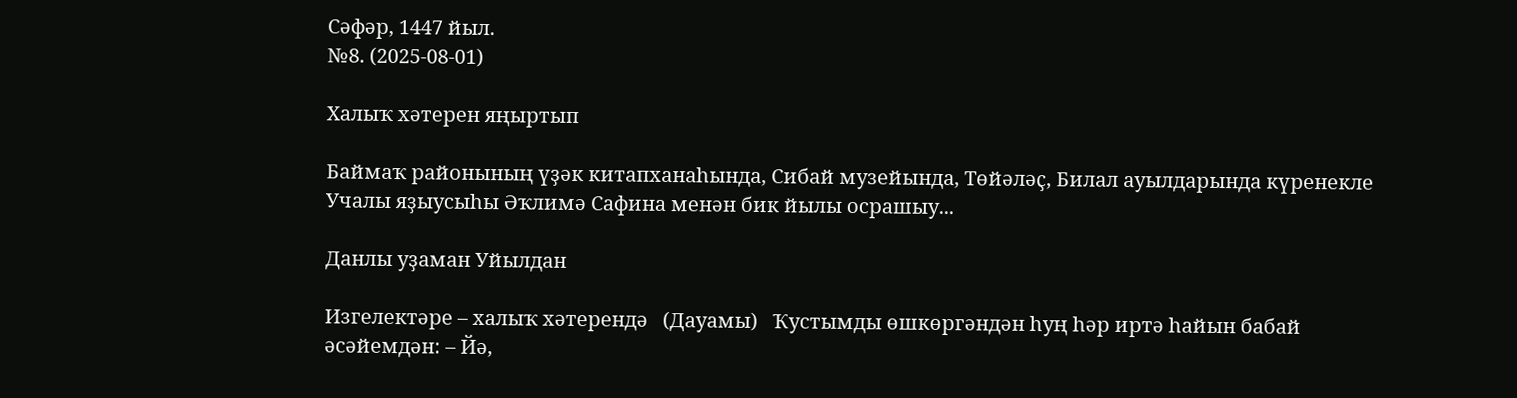Сәфәр, 1447 йыл.
№8. (2025-08-01)

Халыҡ хәтерен яңыртып

Баймаҡ районының үҙәк китапханаһында, Сибай музейында, Төйәләҫ, Билал ауылдарында күренекле Учалы яҙыусыһы Әҡлимә Сафина менән бик йылы осрашыу...

Данлы уҙаман Уйылдан

Изгелектәре – халыҡ хәтерендә   (Дауамы)   Ҡустымды өшкөргәндән һуң һәр иртә һайын бабай әсәйемдән: – Йә,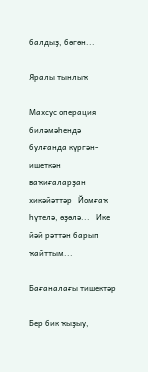балдыҙ, бөгөн...

Яралы тынлыҡ

Махсус операция биләмәһендә булғанда күргән-ишеткән ваҡиғаларҙан хикәйәттәр   Йомғаҡ һүтелә, өҙөлә...   Ике йәй рәттән барып ҡайттым...

Бағаналағы тишектәр

Бер бик ҡыҙыу,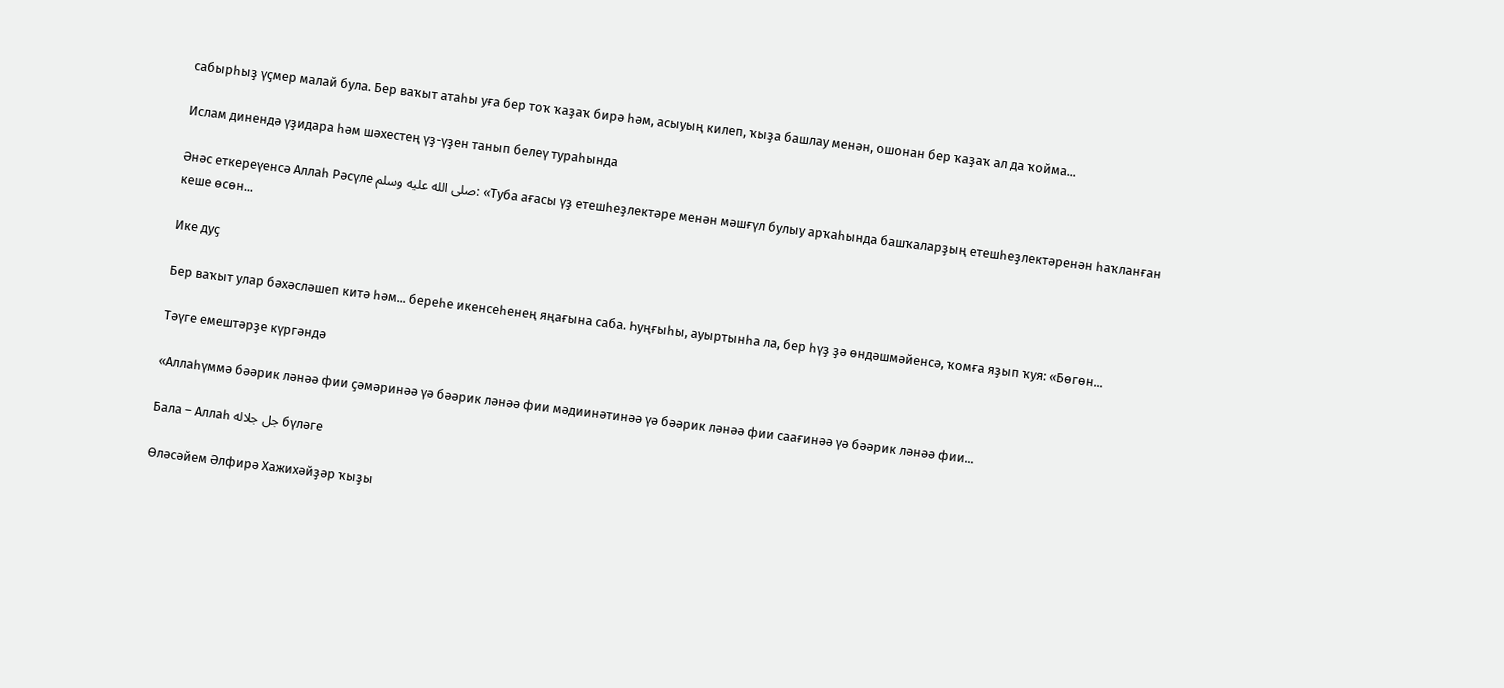сабырһыҙ үҫмер малай була. Бер ваҡыт атаһы уға бер тоҡ ҡаҙаҡ бирә һәм, асыуың килеп, ҡыҙа башлау менән, ошонан бер ҡаҙаҡ ал да ҡойма...

Ислам динендә үҙидара һәм шәхестең үҙ-үҙен танып белеү тураһында

Әнәс еткереүенсә Аллаһ Рәсүле صلى الله عليه وسلم: «Туба ағасы үҙ етешһеҙлектәре менән мәшғүл булыу арҡаһында башҡаларҙың етешһеҙлектәренән һаҡланған кеше өсөн...

Ике дуҫ

Бер ваҡыт улар бәхәсләшеп китә һәм... береһе икенсеһенең яңағына саба. Һуңғыһы, ауыртынһа ла, бер һүҙ ҙә өндәшмәйенсә, ҡомға яҙып ҡуя: «Бөгөн...

Тәүге емештәрҙе күргәндә

«Аллаһүммә бәәрик ләнәә фии ҫәмәринәә үә бәәрик ләнәә фии мәдиинәтинәә үә бәәрик ләнәә фии саағинәә үә бәәрик ләнәә фии...

Бала – Аллаһ جل جلاله бүләге

Өләсәйем Әлфирә Хажихәйҙәр ҡыҙы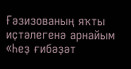Ғәзизованың яҡты иҫтәлегенә арнайым «Һеҙ ғибәҙәт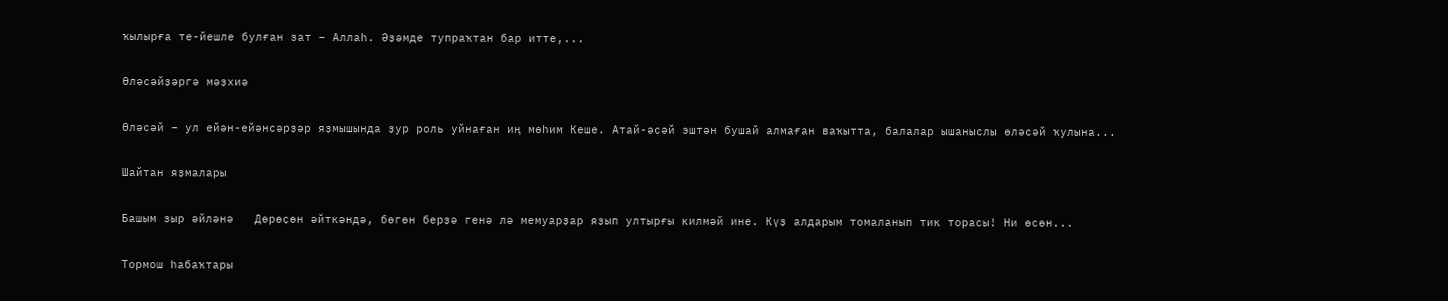ҡылырға те-йешле булған зат – Аллаһ. Әҙәмде тупраҡтан бар итте,...

Өләсәйҙәргә мәҙхиә

Өләсәй – ул ейән-ейәнсәрҙәр яҙмышында ҙур роль уйнаған иң мөһим Кеше. Атай-әсәй эштән бушай алмаған ваҡытта, балалар ышаныслы өләсәй ҡулына...

Шайтан яҙмалары

Башым зыр әйләнә   Дөрөҫөн әйткәндә, бөгөн берҙә генә лә мемуарҙар яҙып ултырғы килмәй ине. Күҙ алдарым томаланып тик торасы! Ни өсөн...

Тормош һабаҡтары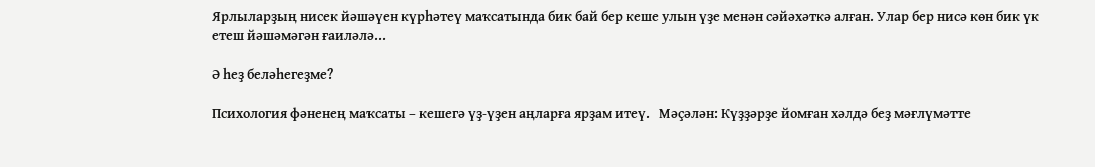Ярлыларҙың нисек йәшәүен күрһәтеү маҡсатында бик бай бер кеше улын үҙе менән сәйәхәткә алған. Улар бер нисә көн бик үк етеш йәшәмәгән ғаиләлә...

Ә һеҙ беләһегеҙме?

Психология фәненең маҡсаты – кешегә үҙ-үҙен аңларға ярҙам итеү.   Мәҫәлән: Күҙҙәрҙе йомған хәлдә беҙ мәғлүмәтте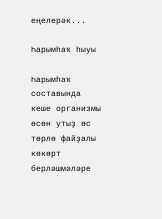еңелерәк...

Һарымһаҡ һыуы

Һарымһаҡ составында кеше организмы өсөн утыҙ өс төрлө файҙалы көкөрт берләшмәләре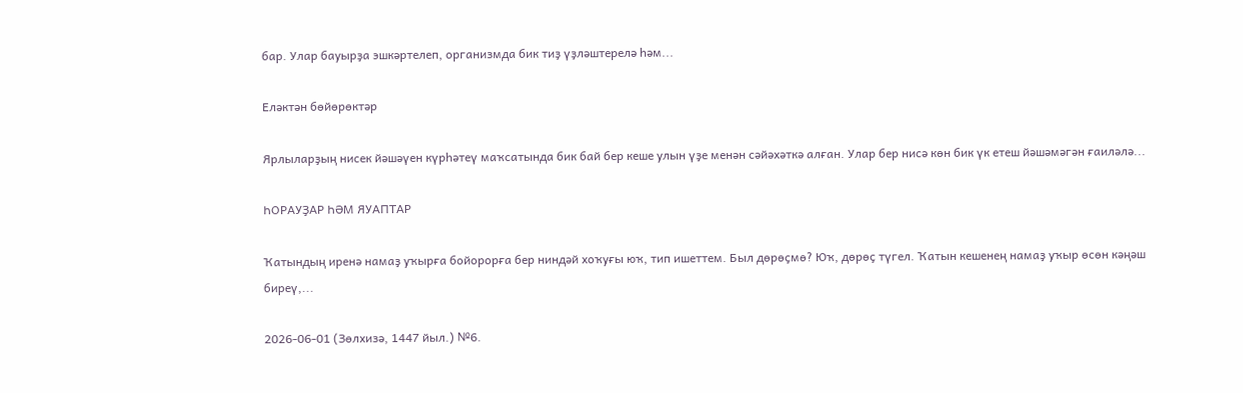бар. Улар бауырҙа эшкәртелеп, организмда бик тиҙ үҙләштерелә һәм...

Еләктән бөйөрөктәр

Ярлыларҙың нисек йәшәүен күрһәтеү маҡсатында бик бай бер кеше улын үҙе менән сәйәхәткә алған. Улар бер нисә көн бик үк етеш йәшәмәгән ғаиләлә...

ҺОРАУҘАР ҺӘМ ЯУАПТАР

Ҡатындың иренә намаҙ уҡырға бойорорға бер ниндәй хоҡуғы юҡ, тип ишеттем. Был дөрөҫмө? Юҡ, дөрөҫ түгел. Ҡатын кешенең намаҙ уҡыр өсөн кәңәш биреү,...

2026-06-01 (Зөлхизә, 1447 йыл.) №6.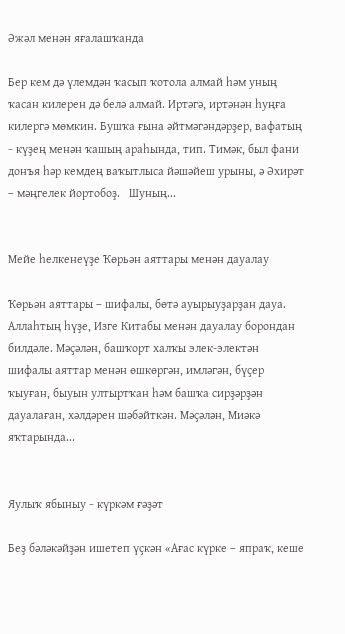Әжәл менән яғалашҡанда

Бер кем дә үлемдән ҡасып ҡотола алмай һәм уның ҡасан килерен дә белә алмай. Иртәгә, иртәнән һуңға килергә мөмкин. Бушҡа ғына әйтмәгәндәрҙер, вафатың − күҙең менән ҡашың араһында, тип. Тимәк, был фани донъя һәр кемдең ваҡытлыса йәшәйеш урыны, ә Әхирәт – мәңгелек йортобоҙ.   Шуның...


Мейе һелкенеүҙе Ҡөрьән аяттары менән дауалау

Ҡөрьән аяттары – шифалы, бөтә ауырыуҙарҙан дауа. Аллаһтың һүҙе, Изге Китабы менән дауалау борондан билдәле. Мәҫәлән, башҡорт халҡы элек-электән шифалы аяттар менән өшкөргән, имләгән, бүҫер ҡыуған, быуын ултыртҡан һәм башҡа сирҙәрҙән дауалаған, хәлдәрен шәбәйткән. Мәҫәлән, Миәкә яҡтарында...


Яулыҡ ябыныу − күркәм ғәҙәт

Беҙ бәләкәйҙән ишетеп үҫкән «Ағас күрке – япраҡ, кеше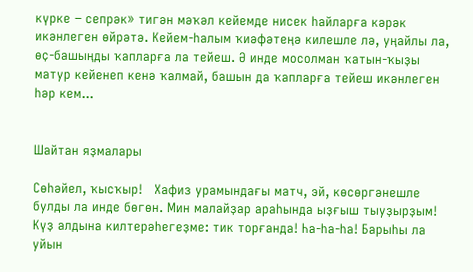күрке − сепрәк» тигән мәҡәл кейемде нисек һайларға кәрәк икәнлеген өйрәтә. Кейем-һалым ҡиәфәтеңә килешле лә, уңайлы ла, өҫ-башыңды ҡапларға ла тейеш. Ә инде мосолман ҡатын-ҡыҙы матур кейенеп кенә ҡалмай, башын да ҡапларға тейеш икәнлеген һәр кем...


Шайтан яҙмалары

Сөһәйел, ҡысҡыр!   Хафиз урамындағы матч, эй, көсөргәнешле булды ла инде бөгөн. Мин малайҙар араһында ыҙғыш тыуҙырҙым! Күҙ алдына килтерәһегеҙме: тик торғанда! Һа-һа-һа! Барыһы ла уйын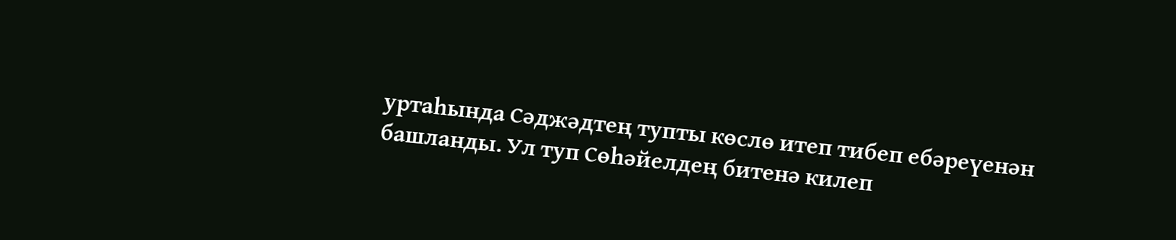уртаһында Сәджәдтең тупты көслө итеп тибеп ебәреүенән башланды. Ул туп Сөһәйелдең битенә килеп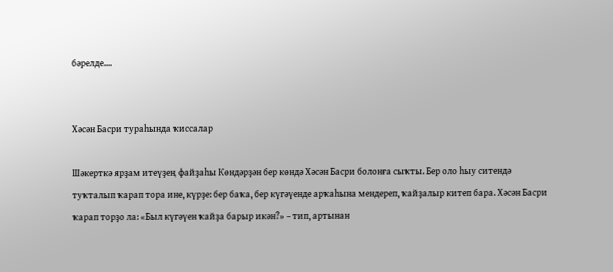бәрелде....


Хәсән Басри тураһында ҡиссалар

Шәкерткә ярҙам итеүҙең файҙаһы Көндәрҙән бер көндә Хәсән Басри болонға сыҡты. Бер оло һыу ситендә туҡталып ҡарап тора ине, күрҙе: бер баҡа, бер күгәүенде арҡаһына мендереп, ҡайҙалыр китеп бара. Хәсән Басри ҡарап торҙо ла: «Был күгәүен ҡайҙа барыр икән?» – тип, артынан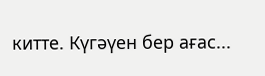китте. Күгәүен бер ағас...